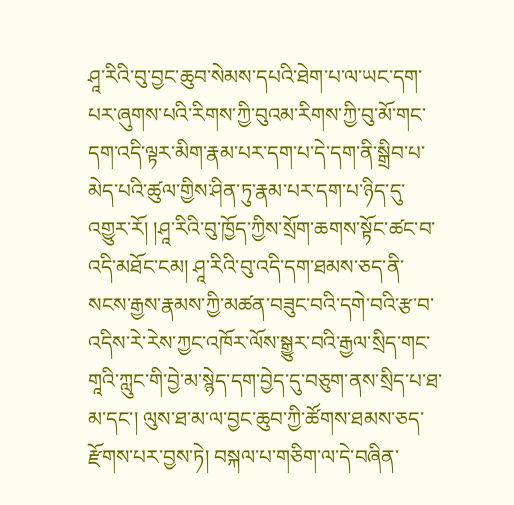ཤཱ་རིའི་བུ་བྱང་ཆུབ་སེམས་དཔའི་ཐེག་པ་ལ་ཡང་དག་པར་ཞུགས་པའི་རིགས་ཀྱི་བུའམ་རིགས་ཀྱི་བུ་མོ་གང་དག་འདི་ལྟར་མིག་རྣམ་པར་དག་པ་དེ་དག་ནི་སྒྲིབ་པ་མེད་པའི་ཚུལ་གྱིས་ཤིན་ཏུ་རྣམ་པར་དག་པ་ཉིད་དུ་འགྱུར་རོ། །ཤཱ་རིའི་བུ་ཁྱོད་ཀྱིས་སྲོག་ཆགས་སྟོང་ཚང་བ་འདི་མཐོང་ངམ། ཤཱ་རིའི་བུ་འདི་དག་ཐམས་ཅད་ནི་སངས་རྒྱས་རྣམས་ཀྱི་མཚན་བཟུང་བའི་དགེ་བའི་རྩ་བ་འདིས་རེ་རེས་ཀྱང་འཁོར་ལོས་སྒྱུར་བའི་རྒྱལ་སྲིད་གང་གཱའི་ཀླུང་གི་བྱེ་མ་སྙེད་དག་བྱེད་དུ་བཅུག་ནས་སྲིད་པ་ཐ་མ་དང་། ལུས་ཐ་མ་ལ་བྱང་ཆུབ་ཀྱི་ཚོགས་ཐམས་ཅད་རྫོགས་པར་བྱས་ཏེ། བསྐལ་པ་གཅིག་ལ་དེ་བཞིན་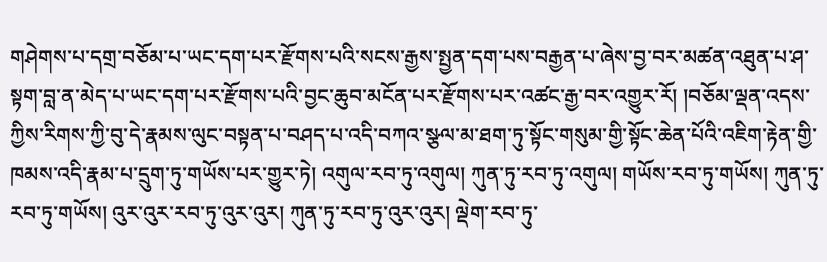གཤེགས་པ་དགྲ་བཅོམ་པ་ཡང་དག་པར་རྫོགས་པའི་སངས་རྒྱས་སྤྱན་དག་པས་བརྒྱན་པ་ཞེས་བྱ་བར་མཚན་འཐུན་པ་ཤ་སྟག་བླ་ན་མེད་པ་ཡང་དག་པར་རྫོགས་པའི་བྱང་ཆུབ་མངོན་པར་རྫོགས་པར་འཚང་རྒྱ་བར་འགྱུར་རོ། །བཅོམ་ལྡན་འདས་ཀྱིས་རིགས་ཀྱི་བུ་དེ་རྣམས་ལུང་བསྟན་པ་བཤད་པ་འདི་བཀའ་སྩལ་མ་ཐག་ཏུ་སྟོང་གསུམ་གྱི་སྟོང་ཆེན་པོའི་འཇིག་རྟེན་གྱི་ཁམས་འདི་རྣམ་པ་དྲུག་ཏུ་གཡོས་པར་གྱུར་ཏེ། འགུལ་རབ་ཏུ་འགུལ། ཀུན་ཏུ་རབ་ཏུ་འགུལ། གཡོས་རབ་ཏུ་གཡོས། ཀུན་ཏུ་རབ་ཏུ་གཡོས། འུར་འུར་རབ་ཏུ་འུར་འུར། ཀུན་ཏུ་རབ་ཏུ་འུར་འུར། ལྡེག་རབ་ཏུ་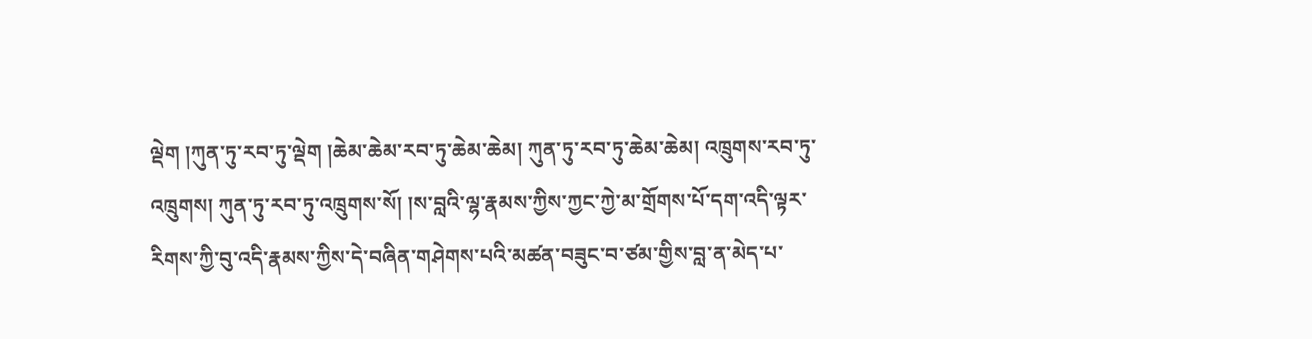ལྡེག །ཀུན་ཏུ་རབ་ཏུ་ལྡེག །ཆེམ་ཆེམ་རབ་ཏུ་ཆེམ་ཆེམ། ཀུན་ཏུ་རབ་ཏུ་ཆེམ་ཆེམ། འཁྲུགས་རབ་ཏུ་འཁྲུགས། ཀུན་ཏུ་རབ་ཏུ་འཁྲུགས་སོ། །ས་བླའི་ལྷ་རྣམས་ཀྱིས་ཀྱང་ཀྱེ་མ་གྲོགས་པོ་དག་འདི་ལྟར་རིགས་ཀྱི་བུ་འདི་རྣམས་ཀྱིས་དེ་བཞིན་གཤེགས་པའི་མཚན་བཟུང་བ་ཙམ་གྱིས་བླ་ན་མེད་པ་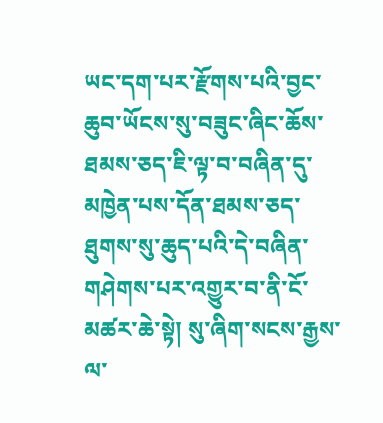ཡང་དག་པར་རྫོགས་པའི་བྱང་ཆུབ་ཡོངས་སུ་བཟུང་ཞིང་ཆོས་ཐམས་ཅད་ཇི་ལྟ་བ་བཞིན་དུ་མཁྱེན་པས་དོན་ཐམས་ཅད་ཐུགས་སུ་ཆུད་པའི་དེ་བཞིན་གཤེགས་པར་འགྱུར་བ་ནི་ངོ་མཚར་ཆེ་སྟེ། སུ་ཞིག་སངས་རྒྱས་ལ་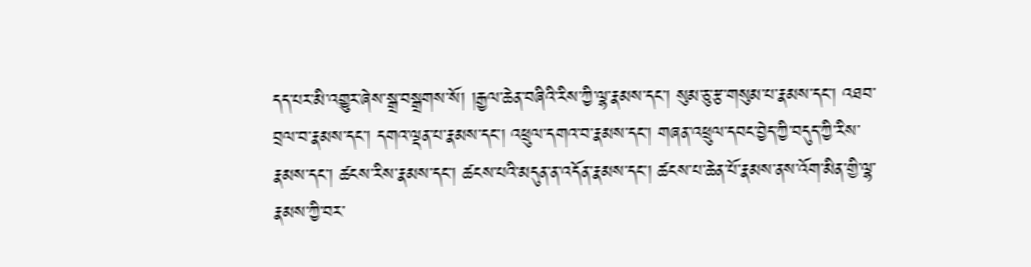དད་པར་མི་འགྱུར་ཞེས་སྒྲ་བསྒྲགས་སོ། །རྒྱལ་ཆེན་བཞིའི་རིས་ཀྱི་ལྷ་རྣམས་དང་། སུམ་ཅུ་རྩ་གསུམ་པ་རྣམས་དང་། འཐབ་བྲལ་བ་རྣམས་དང་། དགའ་ལྡན་པ་རྣམས་དང་། འཕྲུལ་དགའ་བ་རྣམས་དང་། གཞན་འཕྲུལ་དབང་བྱེད་ཀྱི་བདུད་ཀྱི་རིས་རྣམས་དང་། ཚངས་རིས་རྣམས་དང་། ཚངས་པའི་མདུན་ན་འདོན་རྣམས་དང་། ཚངས་པ་ཆེན་པོ་རྣམས་ནས་འོག་མིན་གྱི་ལྷ་རྣམས་ཀྱི་བར་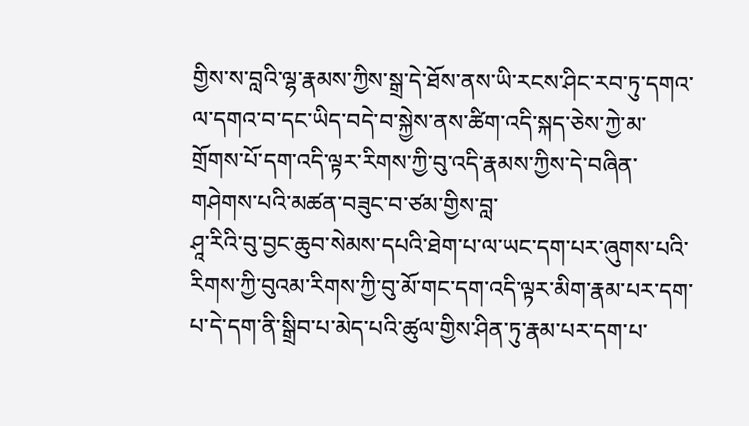གྱིས་ས་བླའི་ལྷ་རྣམས་ཀྱིས་སྒྲ་དེ་ཐོས་ནས་ཡི་རངས་ཤིང་རབ་ཏུ་དགའ་ལ་དགའ་བ་དང་ཡིད་བདེ་བ་སྐྱེས་ནས་ཚིག་འདི་སྐད་ཅེས་ཀྱེ་མ་གྲོགས་པོ་དག་འདི་ལྟར་རིགས་ཀྱི་བུ་འདི་རྣམས་ཀྱིས་དེ་བཞིན་གཤེགས་པའི་མཚན་བཟུང་བ་ཙམ་གྱིས་བླ་
ཤཱ་རིའི་བུ་བྱང་ཆུབ་སེམས་དཔའི་ཐེག་པ་ལ་ཡང་དག་པར་ཞུགས་པའི་རིགས་ཀྱི་བུའམ་རིགས་ཀྱི་བུ་མོ་གང་དག་འདི་ལྟར་མིག་རྣམ་པར་དག་པ་དེ་དག་ནི་སྒྲིབ་པ་མེད་པའི་ཚུལ་གྱིས་ཤིན་ཏུ་རྣམ་པར་དག་པ་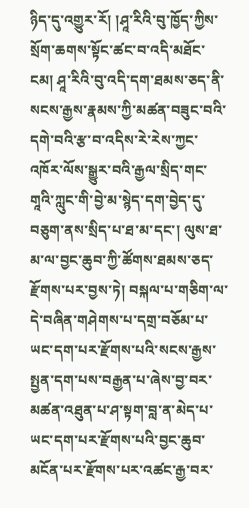ཉིད་དུ་འགྱུར་རོ། །ཤཱ་རིའི་བུ་ཁྱོད་ཀྱིས་སྲོག་ཆགས་སྟོང་ཚང་བ་འདི་མཐོང་ངམ། ཤཱ་རིའི་བུ་འདི་དག་ཐམས་ཅད་ནི་སངས་རྒྱས་རྣམས་ཀྱི་མཚན་བཟུང་བའི་དགེ་བའི་རྩ་བ་འདིས་རེ་རེས་ཀྱང་འཁོར་ལོས་སྒྱུར་བའི་རྒྱལ་སྲིད་གང་གཱའི་ཀླུང་གི་བྱེ་མ་སྙེད་དག་བྱེད་དུ་བཅུག་ནས་སྲིད་པ་ཐ་མ་དང་། ལུས་ཐ་མ་ལ་བྱང་ཆུབ་ཀྱི་ཚོགས་ཐམས་ཅད་རྫོགས་པར་བྱས་ཏེ། བསྐལ་པ་གཅིག་ལ་དེ་བཞིན་གཤེགས་པ་དགྲ་བཅོམ་པ་ཡང་དག་པར་རྫོགས་པའི་སངས་རྒྱས་སྤྱན་དག་པས་བརྒྱན་པ་ཞེས་བྱ་བར་མཚན་འཐུན་པ་ཤ་སྟག་བླ་ན་མེད་པ་ཡང་དག་པར་རྫོགས་པའི་བྱང་ཆུབ་མངོན་པར་རྫོགས་པར་འཚང་རྒྱ་བར་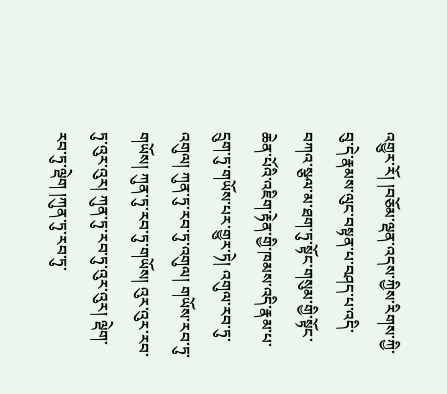འགྱུར་རོ། །བཅོམ་ལྡན་འདས་ཀྱིས་རིགས་ཀྱི་བུ་དེ་རྣམས་ལུང་བསྟན་པ་བཤད་པ་འདི་བཀའ་སྩལ་མ་ཐག་ཏུ་སྟོང་གསུམ་གྱི་སྟོང་ཆེན་པོའི་འཇིག་རྟེན་གྱི་ཁམས་འདི་རྣམ་པ་དྲུག་ཏུ་གཡོས་པར་གྱུར་ཏེ། འགུལ་རབ་ཏུ་འགུལ། ཀུན་ཏུ་རབ་ཏུ་འགུལ། གཡོས་རབ་ཏུ་གཡོས། ཀུན་ཏུ་རབ་ཏུ་གཡོས། འུར་འུར་རབ་ཏུ་འུར་འུར། ཀུན་ཏུ་རབ་ཏུ་འུར་འུར། ལྡེག་རབ་ཏུ་ལྡེག །ཀུན་ཏུ་རབ་ཏུ་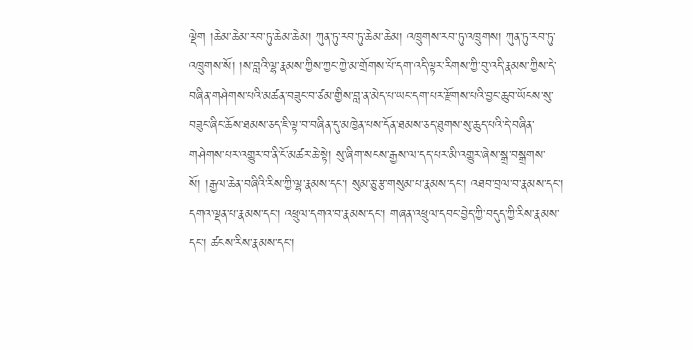ལྡེག །ཆེམ་ཆེམ་རབ་ཏུ་ཆེམ་ཆེམ། ཀུན་ཏུ་རབ་ཏུ་ཆེམ་ཆེམ། འཁྲུགས་རབ་ཏུ་འཁྲུགས། ཀུན་ཏུ་རབ་ཏུ་འཁྲུགས་སོ། །ས་བླའི་ལྷ་རྣམས་ཀྱིས་ཀྱང་ཀྱེ་མ་གྲོགས་པོ་དག་འདི་ལྟར་རིགས་ཀྱི་བུ་འདི་རྣམས་ཀྱིས་དེ་བཞིན་གཤེགས་པའི་མཚན་བཟུང་བ་ཙམ་གྱིས་བླ་ན་མེད་པ་ཡང་དག་པར་རྫོགས་པའི་བྱང་ཆུབ་ཡོངས་སུ་བཟུང་ཞིང་ཆོས་ཐམས་ཅད་ཇི་ལྟ་བ་བཞིན་དུ་མཁྱེན་པས་དོན་ཐམས་ཅད་ཐུགས་སུ་ཆུད་པའི་དེ་བཞིན་གཤེགས་པར་འགྱུར་བ་ནི་ངོ་མཚར་ཆེ་སྟེ། སུ་ཞིག་སངས་རྒྱས་ལ་དད་པར་མི་འགྱུར་ཞེས་སྒྲ་བསྒྲགས་སོ། །རྒྱལ་ཆེན་བཞིའི་རིས་ཀྱི་ལྷ་རྣམས་དང་། སུམ་ཅུ་རྩ་གསུམ་པ་རྣམས་དང་། འཐབ་བྲལ་བ་རྣམས་དང་། དགའ་ལྡན་པ་རྣམས་དང་། འཕྲུལ་དགའ་བ་རྣམས་དང་། གཞན་འཕྲུལ་དབང་བྱེད་ཀྱི་བདུད་ཀྱི་རིས་རྣམས་དང་། ཚངས་རིས་རྣམས་དང་།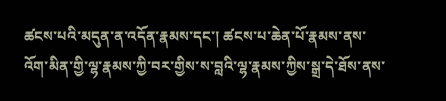ཚངས་པའི་མདུན་ན་འདོན་རྣམས་དང་། ཚངས་པ་ཆེན་པོ་རྣམས་ནས་འོག་མིན་གྱི་ལྷ་རྣམས་ཀྱི་བར་གྱིས་ས་བླའི་ལྷ་རྣམས་ཀྱིས་སྒྲ་དེ་ཐོས་ནས་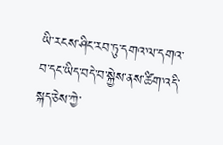ཡི་རངས་ཤིང་རབ་ཏུ་དགའ་ལ་དགའ་བ་དང་ཡིད་བདེ་བ་སྐྱེས་ནས་ཚིག་འདི་སྐད་ཅེས་ཀྱེ་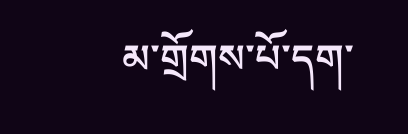མ་གྲོགས་པོ་དག་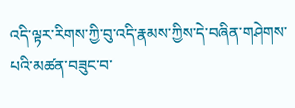འདི་ལྟར་རིགས་ཀྱི་བུ་འདི་རྣམས་ཀྱིས་དེ་བཞིན་གཤེགས་པའི་མཚན་བཟུང་བ་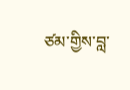ཙམ་གྱིས་བླ་